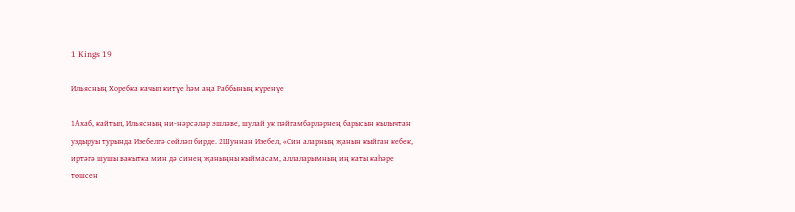1 Kings 19

Ильясның Хоребка качып китүе һәм аңа Раббының күренүе

1Ахаб, кайтып, Ильясның ни-нәрсәләр эшләве, шулай ук пәйгамбәрләрнең барысын кылычтан уздыруы турында Изебелгә сөйләп бирде. 2Шуннан Изебел, «Син аларның җанын кыйган кебек, иртәгә шушы вакытка мин дә синең җаныңны кыймасам, аллаларымның иң каты каһәре төшсен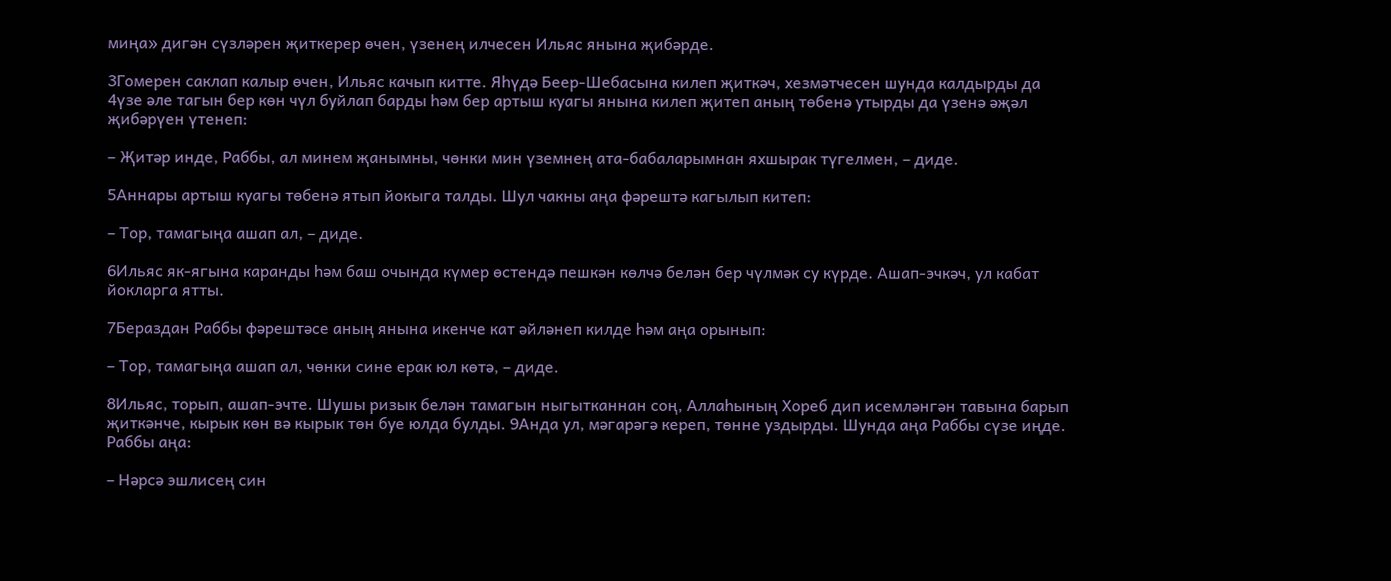миңа» дигән сүзләрен җиткерер өчен, үзенең илчесен Ильяс янына җибәрде.

3Гомерен саклап калыр өчен, Ильяс качып китте. Яһүдә Беер-Шебасына килеп җиткәч, хезмәтчесен шунда калдырды да 4үзе әле тагын бер көн чүл буйлап барды һәм бер артыш куагы янына килеп җитеп аның төбенә утырды да үзенә әҗәл җибәрүен үтенеп:

– Җитәр инде, Раббы, ал минем җанымны, чөнки мин үземнең ата-бабаларымнан яхшырак түгелмен, – диде.

5Аннары артыш куагы төбенә ятып йокыга талды. Шул чакны аңа фәрештә кагылып китеп:

– Тор, тамагыңа ашап ал, – диде.

6Ильяс як-ягына каранды һәм баш очында күмер өстендә пешкән көлчә белән бер чүлмәк су күрде. Ашап-эчкәч, ул кабат йокларга ятты.

7Бераздан Раббы фәрештәсе аның янына икенче кат әйләнеп килде һәм аңа орынып:

– Тор, тамагыңа ашап ал, чөнки сине ерак юл көтә, – диде.

8Ильяс, торып, ашап-эчте. Шушы ризык белән тамагын ныгытканнан соң, Аллаһының Хореб дип исемләнгән тавына барып җиткәнче, кырык көн вә кырык төн буе юлда булды. 9Анда ул, мәгарәгә кереп, төнне уздырды. Шунда аңа Раббы сүзе иңде. Раббы аңа:

– Нәрсә эшлисең син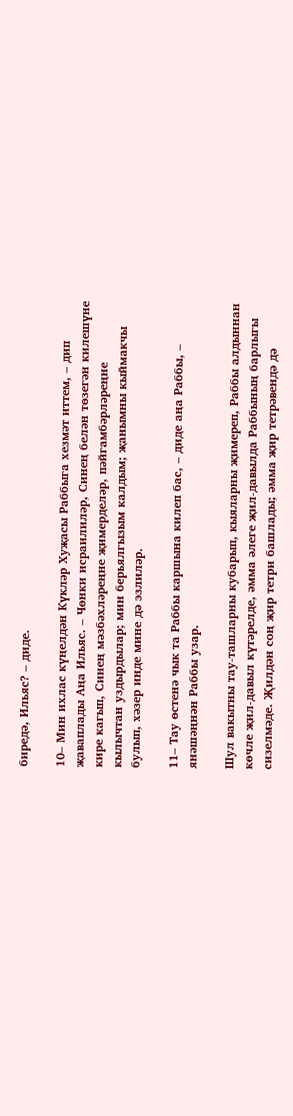биредә, Ильяс? – диде.

10– Мин ихлас күңелдән Күкләр Хуҗасы Раббыга хезмәт иттем, – дип җаваплады Аңа Ильяс. – Чөнки исраилиләр, Синең белән төзегән килешүне кире кагып, Синең мәзбәхләреңне җимерделәр, пәйгамбәрләреңне кылычтан уздырдылар; мин берьялгызым калдым; җанымны кыймакчы булып, хәзер инде мине дә эзлиләр.

11– Тау өстенә чык та Раббы каршына килеп бас, – диде аңа Раббы, – янәшәңнән Раббы узар.

Шул вакытны тау-ташларны кубарып, кыяларны җимереп, Раббы алдыннан көчле җил-давыл күтәрелде, әмма әлеге җил-давылда Раббының барлыгы сизелмәде. Җилдән соң җир тетри башлады; әмма җир тетрәвендә дә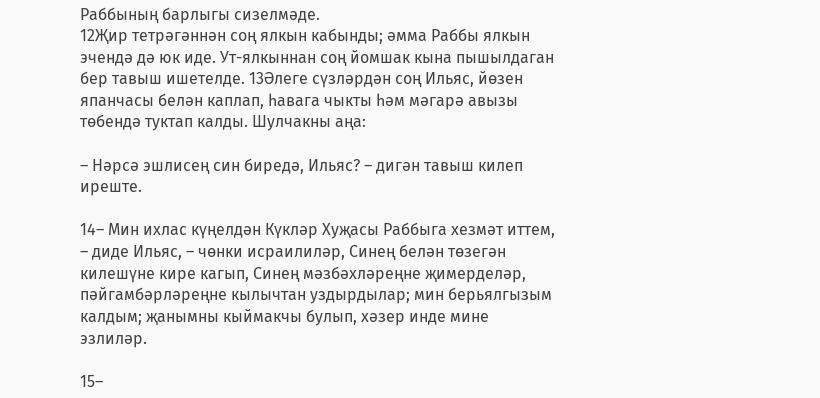Раббының барлыгы сизелмәде.
12Җир тетрәгәннән соң ялкын кабынды; әмма Раббы ялкын эчендә дә юк иде. Ут-ялкыннан соң йомшак кына пышылдаган бер тавыш ишетелде. 13Әлеге сүзләрдән соң Ильяс, йөзен япанчасы белән каплап, һавага чыкты һәм мәгарә авызы төбендә туктап калды. Шулчакны аңа:

– Нәрсә эшлисең син биредә, Ильяс? – дигән тавыш килеп иреште.

14– Мин ихлас күңелдән Күкләр Хуҗасы Раббыга хезмәт иттем, – диде Ильяс, – чөнки исраилиләр, Синең белән төзегән килешүне кире кагып, Синең мәзбәхләреңне җимерделәр, пәйгамбәрләреңне кылычтан уздырдылар; мин берьялгызым калдым; җанымны кыймакчы булып, хәзер инде мине эзлиләр.

15–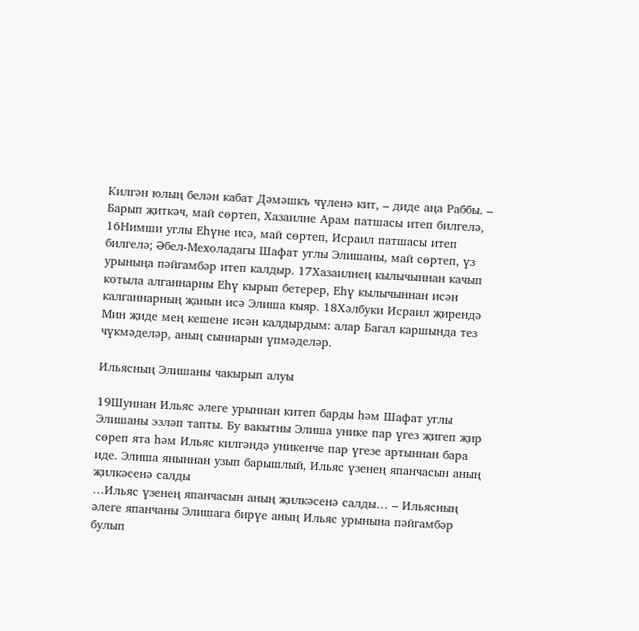Килгән юлың белән кабат Дәмәшкъ чүленә кит, – диде аңа Раббы. – Барып җиткәч, май сөртеп, Хазаилне Арам патшасы итеп билгелә, 16Нимши углы Еһүне исә, май сөртеп, Исраил патшасы итеп билгелә; Әбел-Мехоладагы Шафат углы Элишаны, май сөртеп, үз урыныңа пәйгамбәр итеп калдыр. 17Хазаилнең кылычыннан качып котыла алганнарны Еһү кырып бетерер, Еһү кылычыннан исән калганнарның җанын исә Элиша кыяр. 18Хәлбуки Исраил җирендә Мин җиде мең кешене исән калдырдым: алар Багал каршында тез чүкмәделәр, аның сыннарын үпмәделәр.

Ильясның Элишаны чакырып алуы

19Шуннан Ильяс әлеге урыннан китеп барды һәм Шафат углы Элишаны эзләп тапты. Бу вакытны Элиша унике пар үгез җигеп җир сөреп ята һәм Ильяс килгәндә уникенче пар үгезе артыннан бара иде. Элиша яныннан узып барышлый, Ильяс үзенең япанчасын аның җилкәсенә салды
…Ильяс үзенең япанчасын аның җилкәсенә салды… – Ильясның әлеге япанчаны Элишага бирүе аның Ильяс урынына пәйгамбәр булып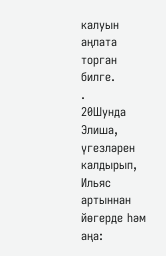калуын аңлата торган билге.
.
20Шунда Элиша, үгезләрен калдырып, Ильяс артыннан йөгерде һәм аңа: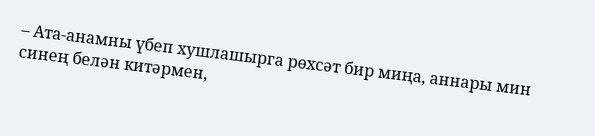– Ата-анамны үбеп хушлашырга рөхсәт бир миңа, аннары мин синең белән китәрмен,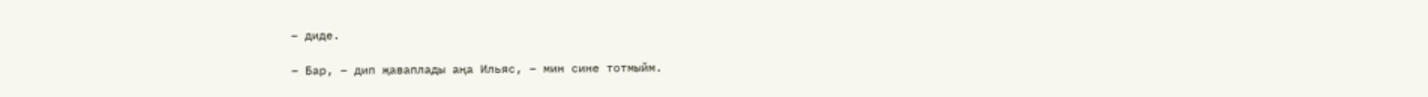– диде.

– Бар, – дип җаваплады аңа Ильяс, – мин сине тотмыйм.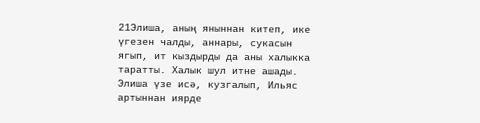21Элиша, аның яныннан китеп, ике үгезен чалды, аннары, сукасын ягып, ит кыздырды да аны халыкка таратты. Халык шул итне ашады. Элиша үзе исә, кузгалып, Ильяс артыннан иярде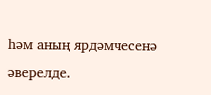һәм аның ярдәмчесенә әверелде.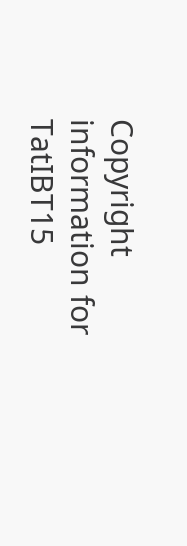Copyright information for TatIBT15